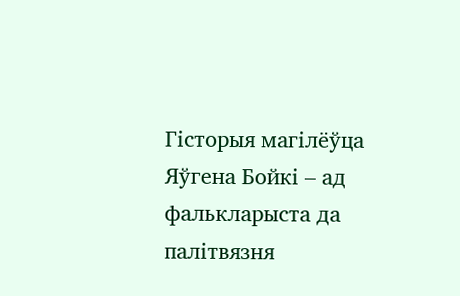Гісторыя магілёўца Яўгена Бойкі – ад фалькларыста да палітвязня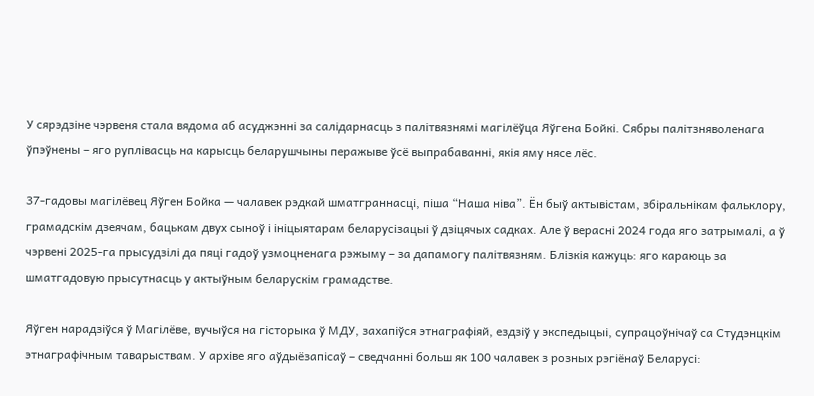У сярэдзіне чэрвеня стала вядома аб асуджэнні за салідарнасць з палітвязнямі магілёўца Яўгена Бойкі. Сябры палітзняволенага ўпэўнены – яго руплівасць на карысць беларушчыны перажыве ўсё выпрабаванні, якія яму нясе лёс.

37-гадовы магілёвец Яўген Бойка — чалавек рэдкай шматграннасці, піша “Наша ніва”. Ён быў актывістам, збіральнікам фальклору, грамадскім дзеячам, бацькам двух сыноў і ініцыятарам беларусізацыі ў дзіцячых садках. Але ў верасні 2024 года яго затрымалі, а ў чэрвені 2025-га прысудзілі да пяці гадоў узмоцненага рэжыму – за дапамогу палітвязням. Блізкія кажуць: яго караюць за шматгадовую прысутнасць у актыўным беларускім грамадстве.

Яўген нарадзіўся ў Магілёве, вучыўся на гісторыка ў МДУ, захапіўся этнаграфіяй, ездзіў у экспедыцыі, супрацоўнічаў са Студэнцкім этнаграфічным таварыствам. У архіве яго аўдыёзапісаў – сведчанні больш як 100 чалавек з розных рэгіёнаў Беларусі: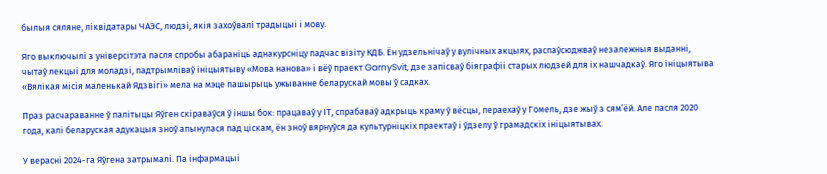былыя сяляне, ліквідатары ЧАЭС, людзі, якія захоўвалі традыцыі і мову.

Яго выключылі з універсітэта пасля спробы абараніць аднакурсніцу падчас візіту КДБ. Ён удзельнічаў у вулічных акцыях, распаўсюджваў незалежныя выданні, чытаў лекцыі для моладзі, падтрымліваў ініцыятыву «Мова нанова» і вёў праект GarnySvit, дзе запісваў біяграфіі старых людзей для іх нашчадкаў. Яго ініцыятыва «Вялікая місія маленькай Ядзвігі» мела на мэце пашырыць ужыванне беларускай мовы ў садках.

Праз расчараванне ў палітыцы Яўген скіраваўся ў іншы бок: працаваў у ІТ, спрабаваў адкрыць краму ў вёсцы, пераехаў у Гомель, дзе жыў з сям’ёй. Але пасля 2020 года, калі беларуская адукацыя зноў апынулася пад ціскам, ён зноў вярнуўся да культурніцкіх праектаў і ўдзелу ў грамадскіх ініцыятывах.

У верасні 2024-га Яўгена затрымалі. Па інфармацыі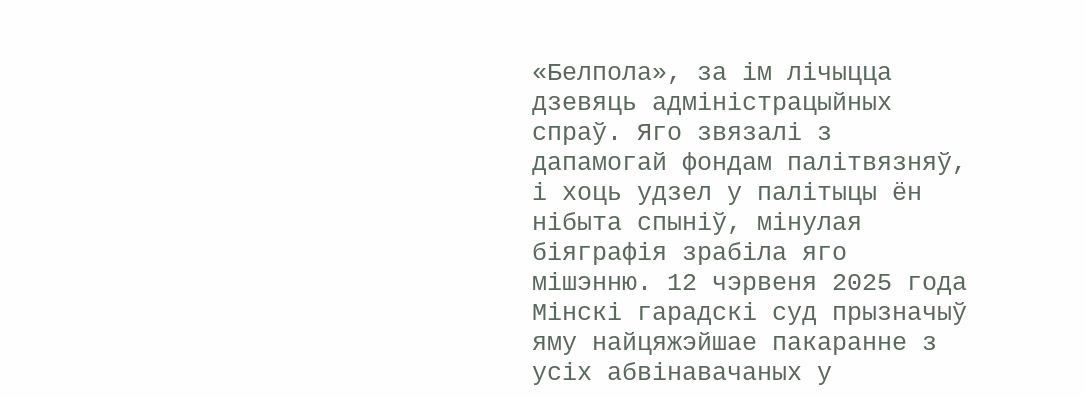«Белпола», за ім лічыцца дзевяць адміністрацыйных спраў. Яго звязалі з дапамогай фондам палітвязняў, і хоць удзел у палітыцы ён нібыта спыніў, мінулая біяграфія зрабіла яго мішэнню. 12 чэрвеня 2025 года Мінскі гарадскі суд прызначыў яму найцяжэйшае пакаранне з усіх абвінавачаных у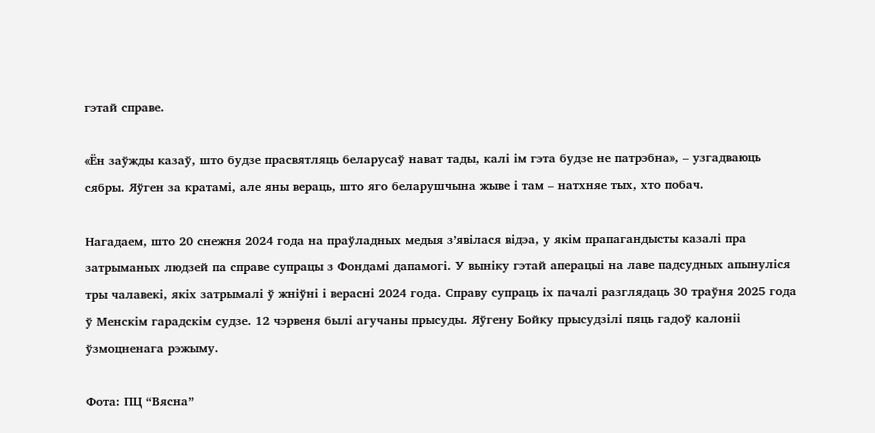гэтай справе.

«Ён заўжды казаў, што будзе прасвятляць беларусаў нават тады, калі ім гэта будзе не патрэбна», – узгадваюць сябры. Яўген за кратамі, але яны вераць, што яго беларушчына жыве і там – натхняе тых, хто побач.

Нагадаем, што 20 снежня 2024 года на праўладных медыя з’явілася відэа, у якім прапагандысты казалі пра затрыманых людзей па справе супрацы з Фондамі дапамогі. У выніку гэтай аперацыі на лаве падсудных апынуліся тры чалавекі, якіх затрымалі ў жніўні і верасні 2024 года. Справу супраць іх пачалі разглядаць 30 траўня 2025 года ў Менскім гарадскім судзе. 12 чэрвеня былі агучаны прысуды. Яўгену Бойку прысудзілі пяць гадоў калоніі ўзмоцненага рэжыму.

Фота: ПЦ “Вясна”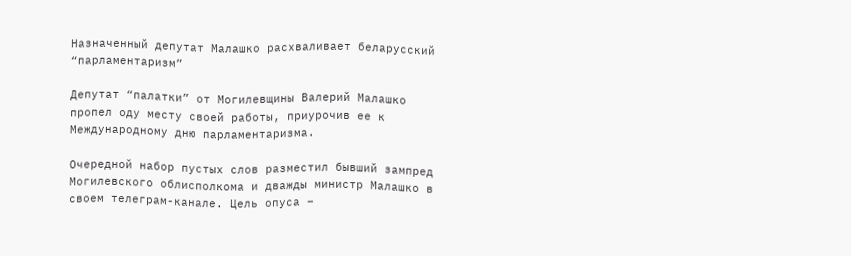Назначенный депутат Малашко расхваливает беларусский “парламентаризм”

Депутат “палатки” от Могилевщины Валерий Малашко пропел оду месту своей работы, приурочив ее к Международному дню парламентаризма.

Очередной набор пустых слов разместил бывший зампред Могилевского облисполкома и дважды министр Малашко в своем телеграм-канале. Цель опуса –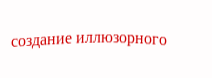создание иллюзорного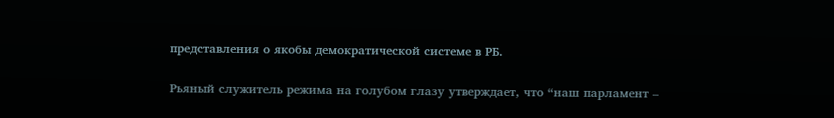представления о якобы демократической системе в РБ.

Рьяный служитель режима на голубом глазу утверждает, что “наш парламент –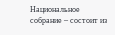Национальное собрание – состоит из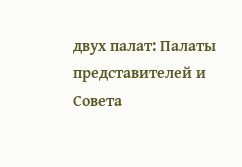двух палат: Палаты представителей и Совета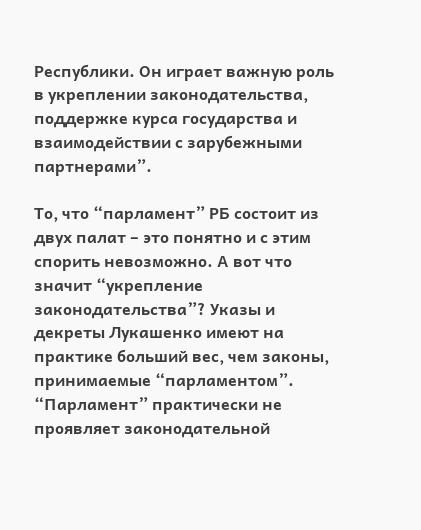Республики. Он играет важную роль в укреплении законодательства, поддержке курса государства и взаимодействии с зарубежными партнерами”.

То, что “парламент” РБ состоит из двух палат – это понятно и с этим спорить невозможно. А вот что значит “укрепление законодательства”? Указы и декреты Лукашенко имеют на практике больший вес, чем законы, принимаемые “парламентом”. “Парламент” практически не проявляет законодательной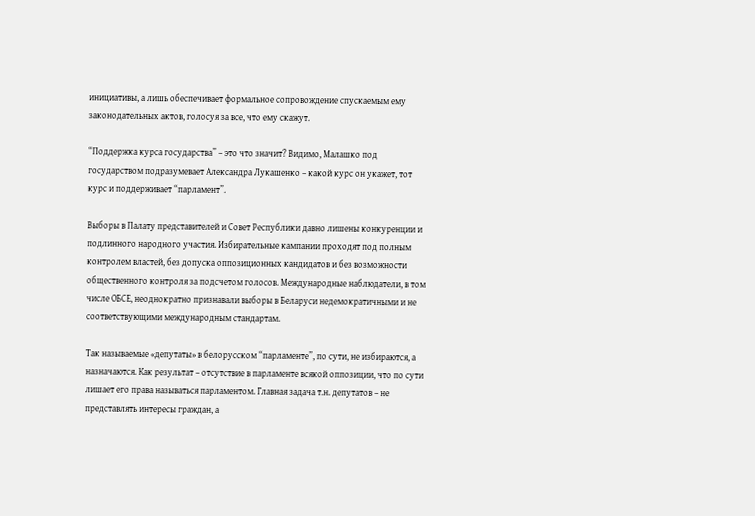инициативы, а лишь обеспечивает формальное сопровождение спускаемым ему законодательных актов, голосуя за все, что ему скажут.

“Поддержка курса государства” – это что значит? Видимо, Малашко под государством подразумевает Александра Лукашенко – какой курс он укажет, тот курс и поддерживает “парламент”.

Выборы в Палату представителей и Совет Республики давно лишены конкуренции и подлинного народного участия. Избирательные кампании проходят под полным контролем властей, без допуска оппозиционных кандидатов и без возможности общественного контроля за подсчетом голосов. Международные наблюдатели, в том числе ОБСЕ, неоднократно признавали выборы в Беларуси недемократичными и не соответствующими международным стандартам.

Так называемые «депутаты» в белорусском “парламенте”, по сути, не избираются, а назначаются. Как результат – отсутствие в парламенте всякой оппозиции, что по сути лишает его права называться парламентом. Главная задача т.н. депутатов – не представлять интересы граждан, а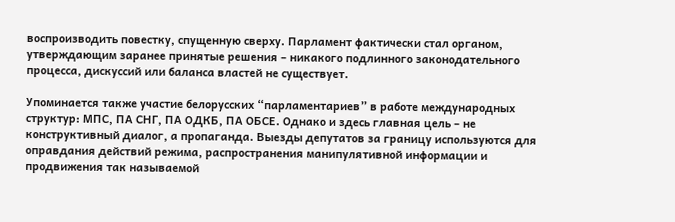воспроизводить повестку, спущенную сверху. Парламент фактически стал органом, утверждающим заранее принятые решения – никакого подлинного законодательного процесса, дискуссий или баланса властей не существует.

Упоминается также участие белорусских “парламентариев” в работе международных структур: МПС, ПА СНГ, ПА ОДКБ, ПА ОБСЕ. Однако и здесь главная цель – не конструктивный диалог, а пропаганда. Выезды депутатов за границу используются для оправдания действий режима, распространения манипулятивной информации и продвижения так называемой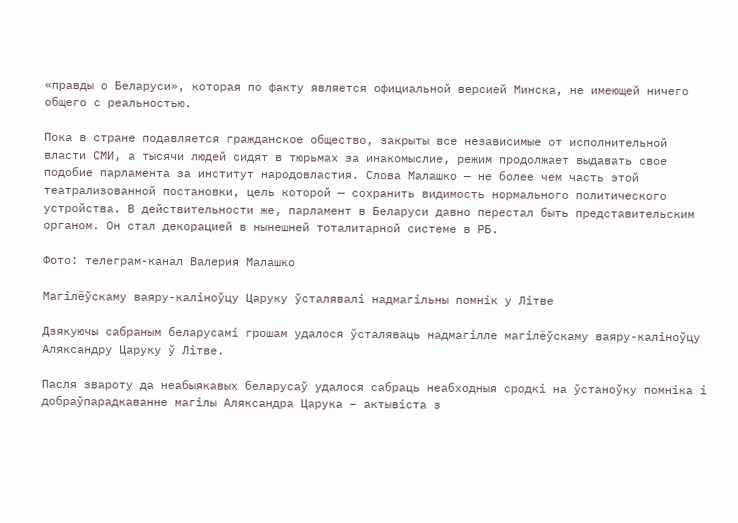«правды о Беларуси», которая по факту является официальной версией Минска, не имеющей ничего общего с реальностью.

Пока в стране подавляется гражданское общество, закрыты все независимые от исполнительной власти СМИ, а тысячи людей сидят в тюрьмах за инакомыслие, режим продолжает выдавать свое подобие парламента за институт народовластия. Слова Малашко — не более чем часть этой театрализованной постановки, цель которой — сохранить видимость нормального политического устройства. В действительности же, парламент в Беларуси давно перестал быть представительским органом. Он стал декорацией в нынешней тоталитарной системе в РБ.

Фото: телеграм-канал Валерия Малашко

Магілёўскаму ваяру-каліноўцу Царуку ўсталявалі надмагільны помнік у Літве

Дзякуючы сабраным беларусамі грошам удалося ўсталяваць надмагілле магілёўскаму ваяру-каліноўцу Аляксандру Царуку ў Літве.

Пасля звароту да неабыякавых беларусаў удалося сабраць неабходныя сродкі на ўстаноўку помніка і добраўпарадкаванне магілы Аляксандра Царука – актывіста з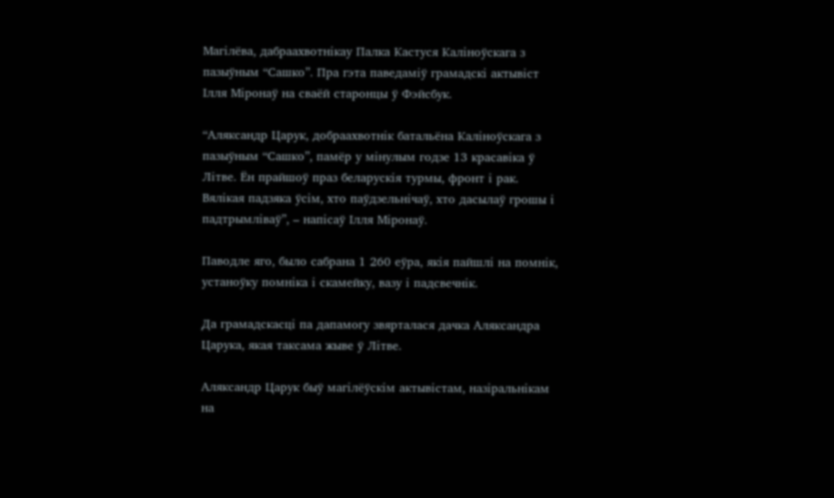Магілёва, дабраахвотнікау Палка Кастуся Каліноўскага з пазыўным “Сашко”. Пра гэта паведаміў грамадскі актывіст Ілля Міронаў на сваёй старонцы ў Фэйсбук.

“Аляксандр Царук, добраахвотнік батальёна Каліноўскага з пазыўным “Сашко”, памёр у мінулым годзе 13 красавіка ў Літве. Ён прайшоў праз беларускія турмы, фронт і рак. Вялікая падзяка ўсім, хто паўдзельнічаў, хто дасылаў грошы і падтрымліваў”, – напісаў Ілля Міронаў.

Паводле яго, было сабрана 1 260 еўра, якія пайшлі на помнік, устаноўку помніка і скамейку, вазу і падсвечнік.

Да грамадскасці па дапамогу звярталася дачка Аляксандра Царука, якая таксама жыве ў Літве.

Аляксандр Царук быў магілёўскім актывістам, назіральнікам на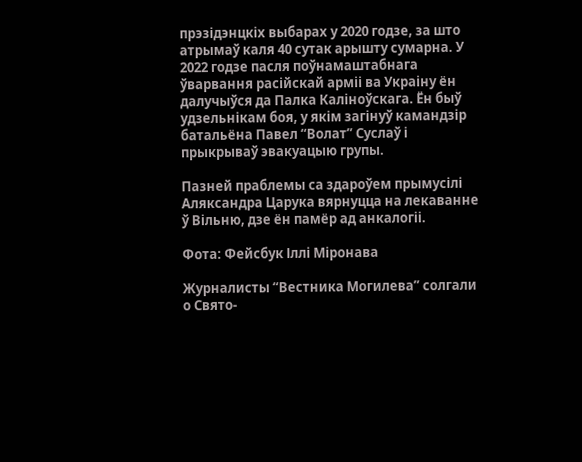прэзідэнцкіх выбарах у 2020 годзе, за што атрымаў каля 40 сутак арышту сумарна. У 2022 годзе пасля поўнамаштабнага ўварвання расійскай арміі ва Украіну ён далучыўся да Палка Каліноўскага. Ён быў удзельнікам боя, у якім загінуў камандзір батальёна Павел “Волат” Суслаў і прыкрываў эвакуацыю групы.

Пазней праблемы са здароўем прымусілі Аляксандра Царука вярнуцца на лекаванне ў Вільню, дзе ён памёр ад анкалогіі.

Фота: Фейсбук Іллі Міронава

Журналисты “Вестника Могилева” солгали о Свято-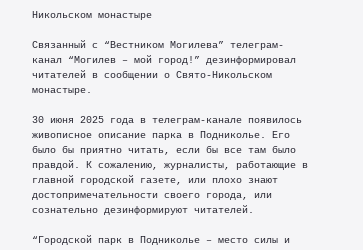Никольском монастыре

Связанный с “Вестником Могилева” телеграм-канал “Могилев – мой город!” дезинформировал читателей в сообщении о Свято-Никольском монастыре.

30 июня 2025 года в телеграм-канале появилось живописное описание парка в Подниколье. Его было бы приятно читать, если бы все там было правдой. К сожалению, журналисты, работающие в главной городской газете, или плохо знают достопримечательности своего города, или сознательно дезинформируют читателей.

“Городской парк в Подниколье – место силы и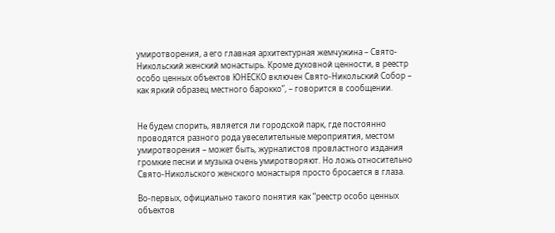умиротворения, а его главная архитектурная жемчужина – Свято-Никольский женский монастырь. Кроме духовной ценности, в реестр особо ценных объектов ЮНЕСКО включен Свято-Никольский Собор – как яркий образец местного барокко”, – говорится в сообщении.


Не будем спорить, является ли городской парк, где постоянно проводятся разного рода увеселительные мероприятия, местом умиротворения – может быть, журналистов провластного издания громкие песни и музыка очень умиротворяют. Но ложь относительно Свято-Никольского женского монастыря просто бросается в глаза.

Во-первых, официально такого понятия как “реестр особо ценных объектов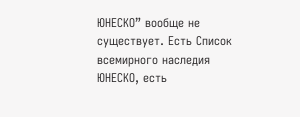ЮНЕСКО” вообще не существует. Есть Список всемирного наследия ЮНЕСКО, есть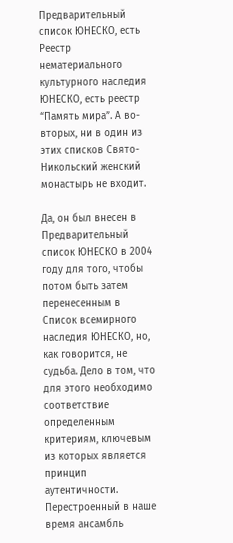Предварительный список ЮНЕСКО, есть Реестр нематериального культурного наследия ЮНЕСКО, есть реестр “Память мира”. А во-вторых, ни в один из этих списков Свято-Никольский женский монастырь не входит.

Да, он был внесен в Предварительный список ЮНЕСКО в 2004 году для того, чтобы потом быть затем перенесенным в Список всемирного наследия ЮНЕСКО, но, как говорится, не судьба. Дело в том, что для этого необходимо соответствие определенным критериям, ключевым из которых является принцип аутентичности. Перестроенный в наше время ансамбль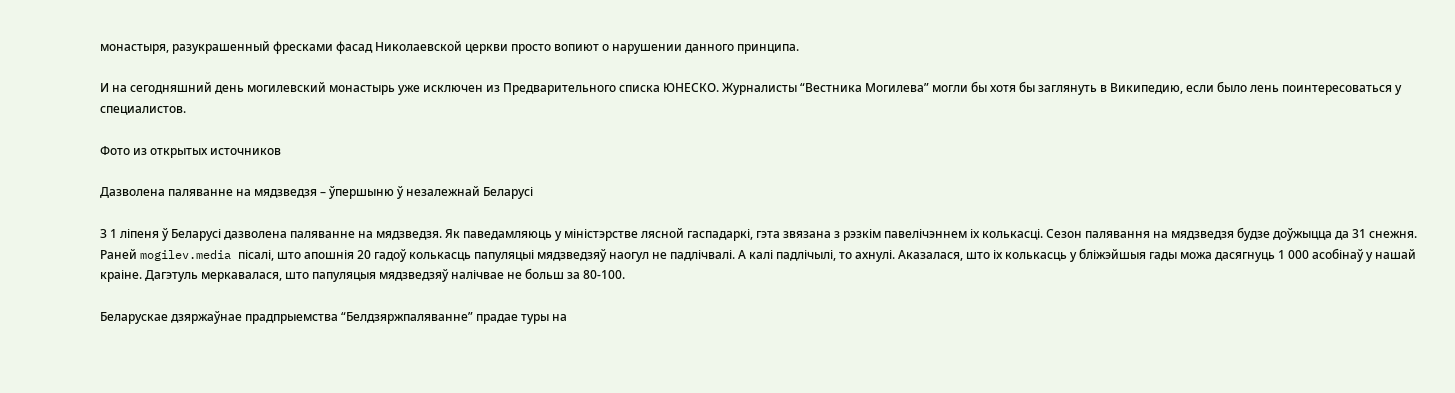монастыря, разукрашенный фресками фасад Николаевской церкви просто вопиют о нарушении данного принципа.

И на сегодняшний день могилевский монастырь уже исключен из Предварительного списка ЮНЕСКО. Журналисты “Вестника Могилева” могли бы хотя бы заглянуть в Википедию, если было лень поинтересоваться у специалистов.

Фото из открытых источников

Дазволена паляванне на мядзведзя – ўпершыню ў незалежнай Беларусі

З 1 ліпеня ў Беларусі дазволена паляванне на мядзведзя. Як паведамляюць у міністэрстве лясной гаспадаркі, гэта звязана з рэзкім павелічэннем іх колькасці. Сезон палявання на мядзведзя будзе доўжыцца да 31 снежня. Раней mogilev.media пісалі, што апошнія 20 гадоў колькасць папуляцыі мядзведзяў наогул не падлічвалі. А калі падлічылі, то ахнулі. Аказалася, што іх колькасць у бліжэйшыя гады можа дасягнуць 1 000 асобінаў у нашай краіне. Дагэтуль меркавалася, што папуляцыя мядзведзяў налічвае не больш за 80-100.

Беларускае дзяржаўнае прадпрыемства “Белдзяржпаляванне” прадае туры на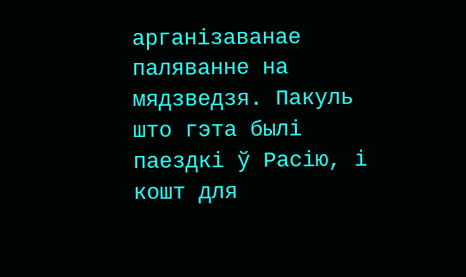арганізаванае паляванне на мядзведзя. Пакуль што гэта былі паездкі ў Расію, і кошт для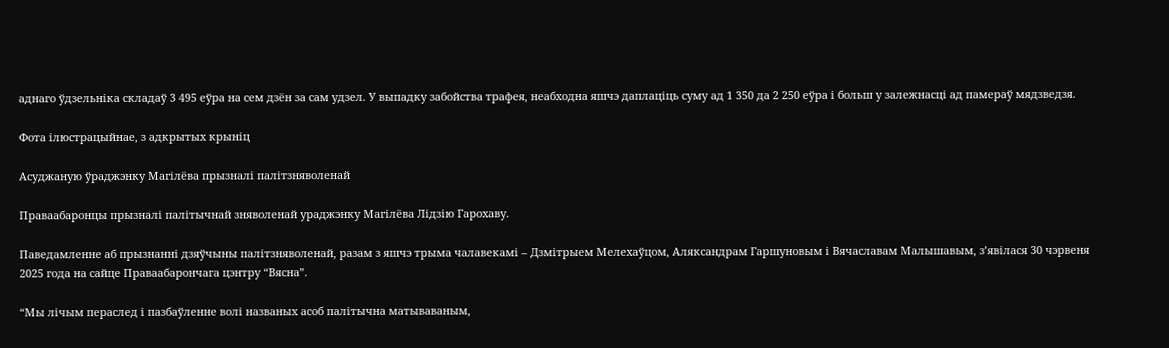аднаго ўдзельніка складаў 3 495 еўра на сем дзён за сам удзел. У выпадку забойства трафея, неабходна яшчэ даплаціць суму ад 1 350 да 2 250 еўра і больш у залежнасці ад памераў мядзведзя.

Фота ілюстрацыйнае, з адкрытых крыніц

Асуджаную ўраджэнку Магілёва прызналі палітзняволенай

Праваабаронцы прызналі палітычнай зняволенай ураджэнку Магілёва Лідзію Гарохаву.

Паведамленне аб прызнанні дзяўчыны палітзняволенай, разам з яшчэ трыма чалавекамі – Дзмітрыем Мелехаўцом, Аляксандрам Гаршуновым і Вячаславам Малышавым, з’явілася 30 чэрвеня 2025 года на сайце Праваабарончага цэнтру “Вясна”.

“Мы лічым пераслед і пазбаўленне волі названых асоб палітычна матываваным,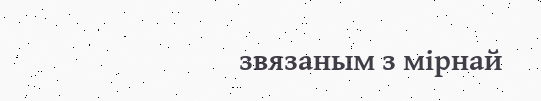звязаным з мірнай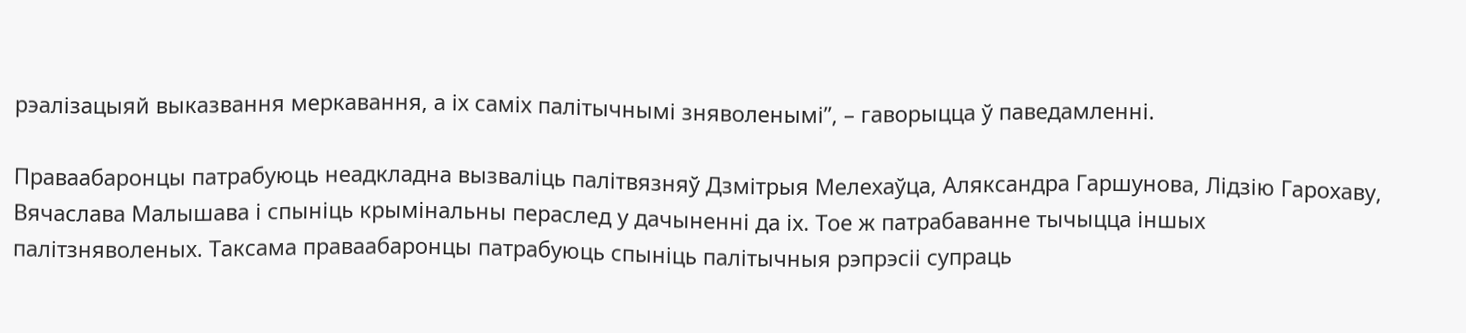рэалізацыяй выказвання меркавання, а іх саміх палітычнымі зняволенымі”, – гаворыцца ў паведамленні.

Праваабаронцы патрабуюць неадкладна вызваліць палітвязняў Дзмітрыя Мелехаўца, Аляксандра Гаршунова, Лідзію Гарохаву, Вячаслава Малышава і спыніць крымінальны пераслед у дачыненні да іх. Тое ж патрабаванне тычыцца іншых палітзняволеных. Таксама праваабаронцы патрабуюць спыніць палітычныя рэпрэсіі супраць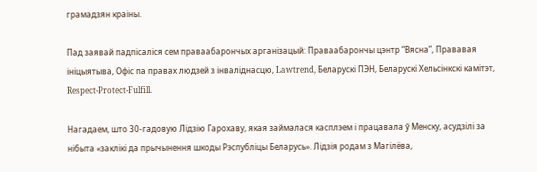грамадзян краіны.

Пад заявай падпісаліся сем праваабарончых арганізацый: Праваабарончы цэнтр “Вясна”, Прававая ініцыятыва, Офіс па правах людзей з інваліднасцю, Lawtrend, Беларускі ПЭН, Беларускі Хельсінкскі камітэт, Respect-Protect-Fulfill.

Нагадаем, што 30-гадовую Лідзію Гарохаву, якая займалася касплэем і працавала ў Менску, асудзілі за нібыта «заклікі да прычынення шкоды Рэспубліцы Беларусь». Лідзія родам з Магілёва,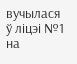вучылася ў ліцэі №1 на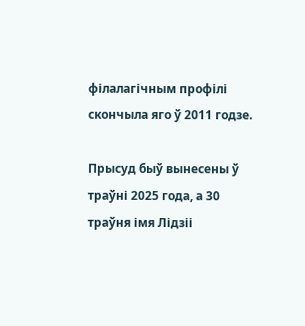філалагічным профілі скончыла яго ў 2011 годзе.

Прысуд быў вынесены ў траўні 2025 года, а 30 траўня імя Лідзіі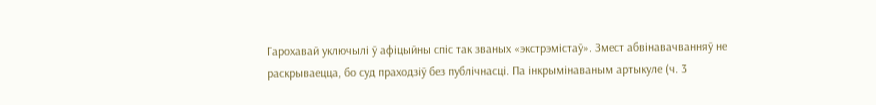Гарохавай уключылі ў афіцыйны спіс так званых «экстрэмістаў». Змест абвінавачванняў не раскрываецца, бо суд праходзіў без публічнасці. Па інкрымінаваным артыкуле (ч. 3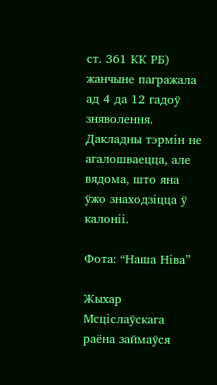ст. 361 КК РБ) жанчыне пагражала ад 4 да 12 гадоў зняволення. Дакладны тэрмін не агалошваецца, але вядома, што яна ўжо знаходзіцца ў калоніі.

Фота: “Наша Ніва”

Жыхар Мсціслаўскага раёна займаўся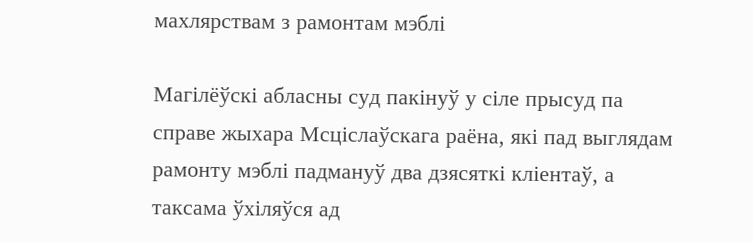махлярствам з рамонтам мэблі

Магілёўскі абласны суд пакінуў у сіле прысуд па справе жыхара Мсціслаўскага раёна, які пад выглядам рамонту мэблі падмануў два дзясяткі кліентаў, а таксама ўхіляўся ад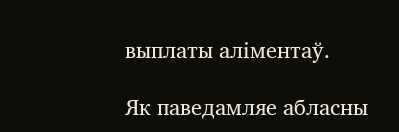выплаты аліментаў.

Як паведамляе абласны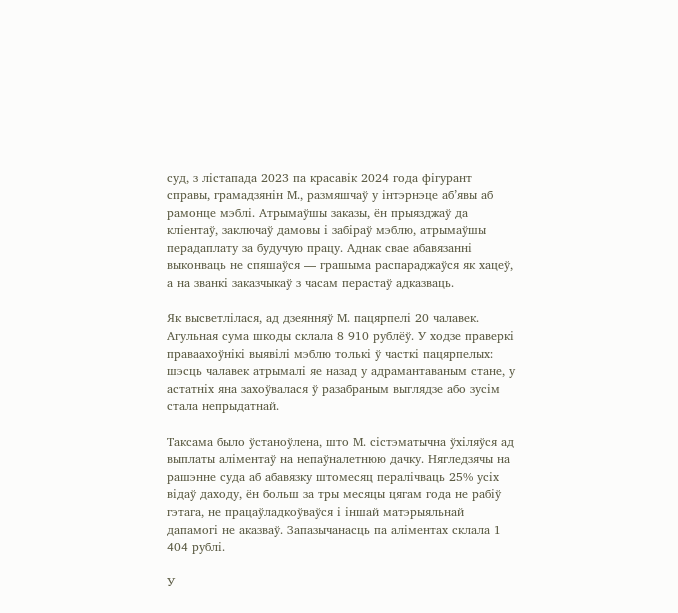суд, з лістапада 2023 па красавік 2024 года фігурант справы, грамадзянін М., размяшчаў у інтэрнэце аб’явы аб рамонце мэблі. Атрымаўшы заказы, ён прыязджаў да кліентаў, заключаў дамовы і забіраў мэблю, атрымаўшы перадаплату за будучую працу. Аднак свае абавязанні выконваць не спяшаўся — грашыма распараджаўся як хацеў, а на званкі заказчыкаў з часам перастаў адказваць.

Як высветлілася, ад дзеянняў М. пацярпелі 20 чалавек. Агульная сума шкоды склала 8 910 рублёў. У ходзе праверкі праваахоўнікі выявілі мэблю толькі ў часткі пацярпелых: шэсць чалавек атрымалі яе назад у адрамантаваным стане, у астатніх яна захоўвалася ў разабраным выглядзе або зусім стала непрыдатнай.

Таксама было ўстаноўлена, што М. сістэматычна ўхіляўся ад выплаты аліментаў на непаўналетнюю дачку. Нягледзячы на рашэнне суда аб абавязку штомесяц пералічваць 25% усіх відаў даходу, ён больш за тры месяцы цягам года не рабіў гэтага, не працаўладкоўваўся і іншай матэрыяльнай дапамогі не аказваў. Запазычанасць па аліментах склала 1 404 рублі.

У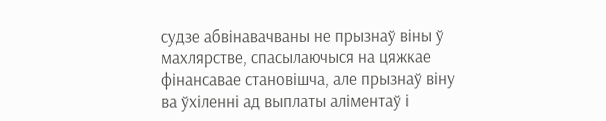судзе абвінавачваны не прызнаў віны ў махлярстве, спасылаючыся на цяжкае фінансавае становішча, але прызнаў віну ва ўхіленні ад выплаты аліментаў і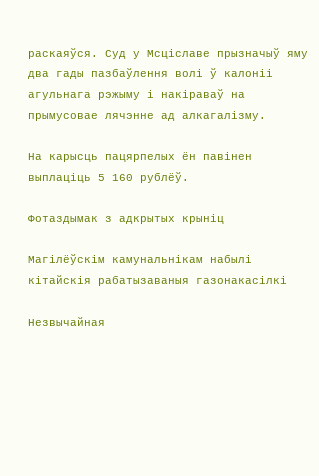раскаяўся. Суд у Мсціславе прызначыў яму два гады пазбаўлення волі ў калоніі агульнага рэжыму і накіраваў на прымусовае лячэнне ад алкагалізму.

На карысць пацярпелых ён павінен выплаціць 5 160 рублёў.

Фотаздымак з адкрытых крыніц

Магілёўскім камунальнікам набылі кітайскія рабатызаваныя газонакасілкі

Незвычайная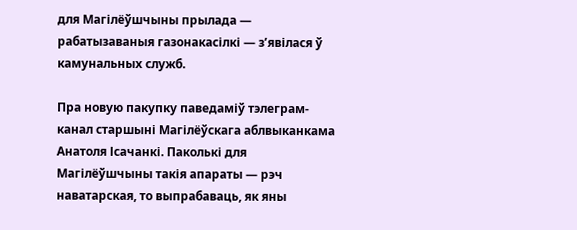для Магілёўшчыны прылада — рабатызаваныя газонакасілкі — з’явілася ў камунальных служб.

Пра новую пакупку паведаміў тэлеграм-канал старшыні Магілёўскага аблвыканкама Анатоля Ісачанкі. Паколькі для Магілёўшчыны такія апараты — рэч наватарская, то выпрабаваць, як яны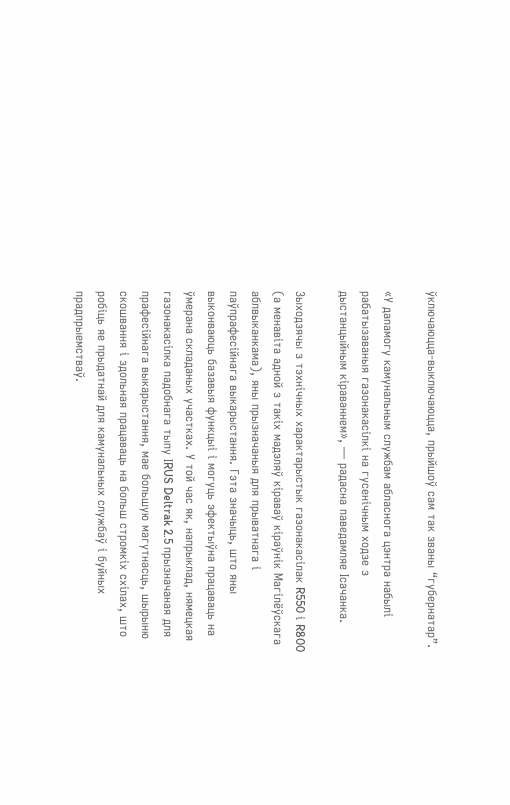ўключаюцца-выключаюцца, прыйшоў сам так званы “губернатар”.

«У дапамогу камунальным службам абласнога цэнтра набылі рабатызаваныя газонакасілкі на гусенічным ходзе з дыстанцыйным кіраваннем», — радасна паведамляе Ісачанка.

Зыходзячы з тэхнічных характарыстык газонакасілак R550 і R800 (а менавіта адной з такіх мадэляў кіраваў кіраўнік Магілёўскага аблвыканкама), яны прызначаныя для прыватнага і паўпрафесійнага выкарыстання. Гэта значыць, што яны выконваюць базавыя функцыі і могуць эфектыўна працаваць на ўмерана складаных участках. У той час як, напрыклад, нямецкая газонакасілка падобнага тыпу ІRUS Deltrak 2.5 прызначаная для прафесійнага выкарыстання, мае большую магутнасць, шырыню скошвання і здольная працаваць на больш стромкіх схілах, што робіць яе прыдатнай для камунальных службаў і буйных прадпрыемстваў.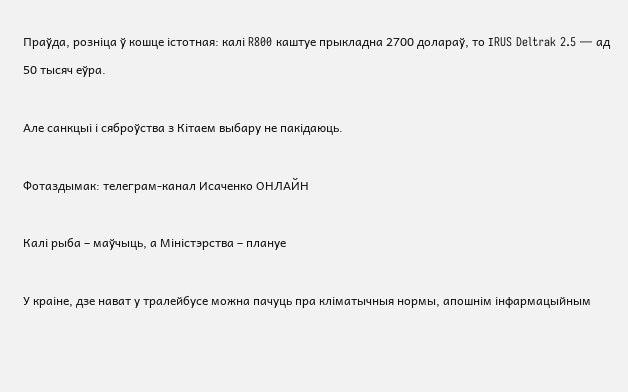Праўда, розніца ў кошце істотная: калі R800 каштуе прыкладна 2700 долараў, то ІRUS Deltrak 2.5 — ад 50 тысяч еўра.

Але санкцыі і сяброўства з Кітаем выбару не пакідаюць.

Фотаздымак: телеграм-канал Исаченко ОНЛАЙН

Калі рыба – маўчыць, а Міністэрства – плануе

У краіне, дзе нават у тралейбусе можна пачуць пра кліматычныя нормы, апошнім інфармацыйным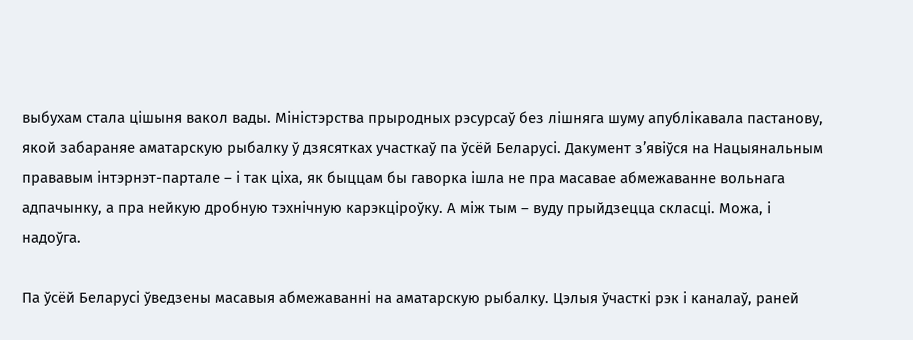выбухам стала цішыня вакол вады. Міністэрства прыродных рэсурсаў без лішняга шуму апублікавала пастанову, якой забараняе аматарскую рыбалку ў дзясятках участкаў па ўсёй Беларусі. Дакумент з’явіўся на Нацыянальным прававым інтэрнэт-партале – і так ціха, як быццам бы гаворка ішла не пра масавае абмежаванне вольнага адпачынку, а пра нейкую дробную тэхнічную карэкціроўку. А між тым – вуду прыйдзецца скласці. Можа, і надоўга.

Па ўсёй Беларусі ўведзены масавыя абмежаванні на аматарскую рыбалку. Цэлыя ўчасткі рэк і каналаў, раней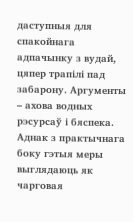даступныя для спакойнага адпачынку з вудай, цяпер трапілі пад забарону. Аргументы – ахова водных рэсурсаў і бяспека. Аднак з практычнага боку гэтыя меры выглядаюць як чарговая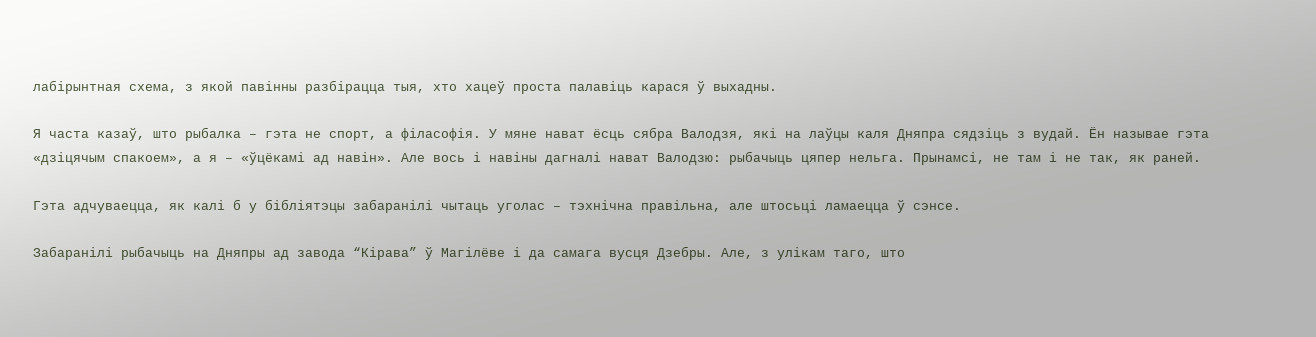лабірынтная схема, з якой павінны разбірацца тыя, хто хацеў проста палавіць карася ў выхадны.

Я часта казаў, што рыбалка – гэта не спорт, а філасофія. У мяне нават ёсць сябра Валодзя, які на лаўцы каля Дняпра сядзіць з вудай. Ён называе гэта «дзіцячым спакоем», а я – «ўцёкамі ад навін». Але вось і навіны дагналі нават Валодзю: рыбачыць цяпер нельга. Прынамсі, не там і не так, як раней.

Гэта адчуваецца, як калі б у бібліятэцы забаранілі чытаць уголас – тэхнічна правільна, але штосьці ламаецца ў сэнсе.

Забаранілі рыбачыць на Дняпры ад завода “Кірава” ў Магілёве і да самага вусця Дзебры. Але, з улікам таго, што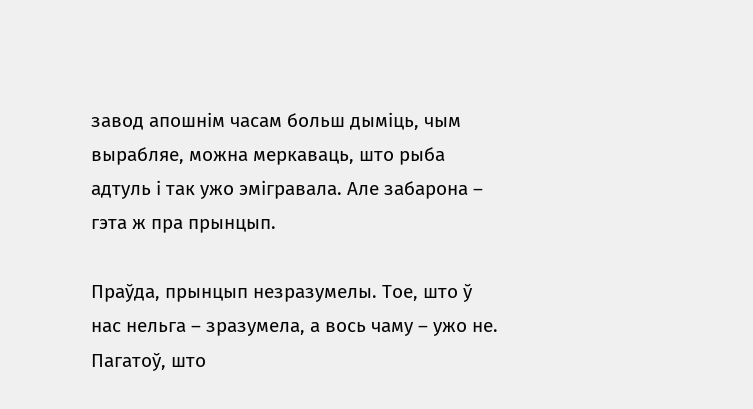завод апошнім часам больш дыміць, чым вырабляе, можна меркаваць, што рыба адтуль і так ужо эмігравала. Але забарона – гэта ж пра прынцып.

Праўда, прынцып незразумелы. Тое, што ў нас нельга – зразумела, а вось чаму – ужо не. Пагатоў, што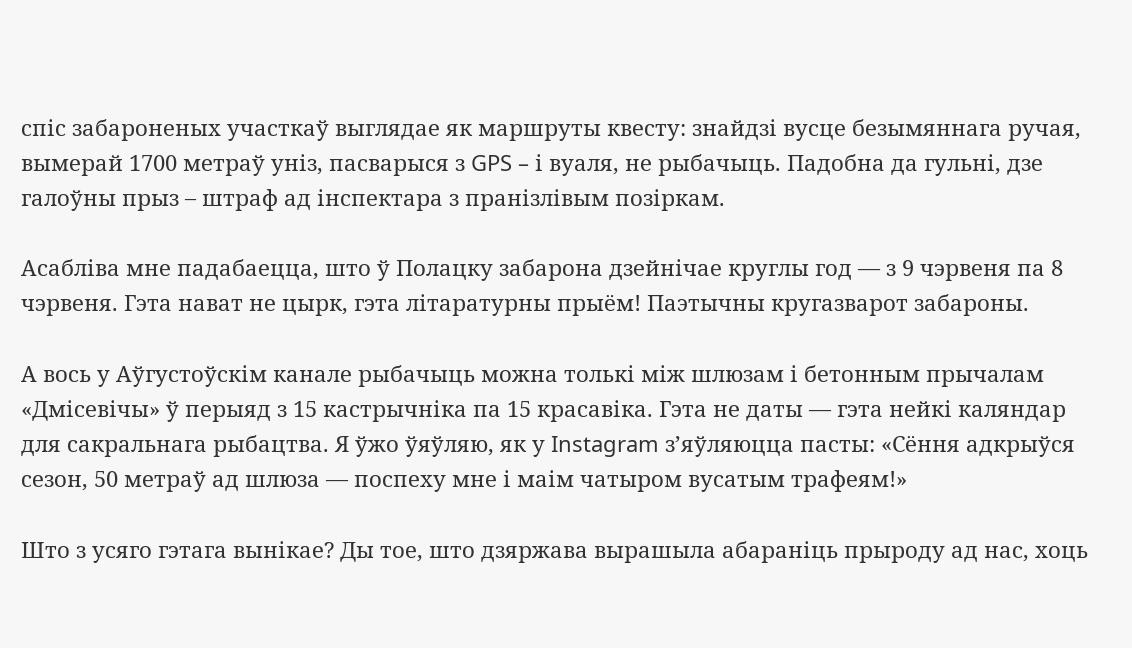спіс забароненых участкаў выглядае як маршруты квесту: знайдзі вусце безымяннага ручая, вымерай 1700 метраў уніз, пасварыся з GPS – і вуаля, не рыбачыць. Падобна да гульні, дзе галоўны прыз – штраф ад інспектара з пранізлівым позіркам.

Асабліва мне падабаецца, што ў Полацку забарона дзейнічае круглы год — з 9 чэрвеня па 8 чэрвеня. Гэта нават не цырк, гэта літаратурны прыём! Паэтычны кругазварот забароны.

А вось у Аўгустоўскім канале рыбачыць можна толькі між шлюзам і бетонным прычалам «Дмісевічы» ў перыяд з 15 кастрычніка па 15 красавіка. Гэта не даты — гэта нейкі каляндар для сакральнага рыбацтва. Я ўжо ўяўляю, як у Instagram з’яўляюцца пасты: «Сёння адкрыўся сезон, 50 метраў ад шлюза — поспеху мне і маім чатыром вусатым трафеям!»

Што з усяго гэтага вынікае? Ды тое, што дзяржава вырашыла абараніць прыроду ад нас, хоць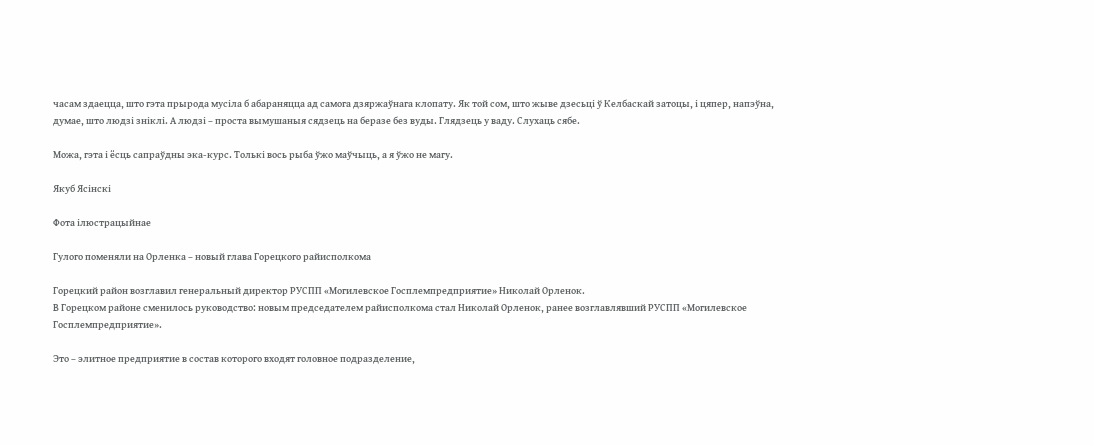часам здаецца, што гэта прырода мусіла б абараняцца ад самога дзяржаўнага клопату. Як той сом, што жыве дзесьці ў Келбаскай затоцы, і цяпер, напэўна, думае, што людзі зніклі. А людзі – проста вымушаныя сядзець на беразе без вуды. Глядзець у ваду. Слухаць сябе.

Можа, гэта і ёсць сапраўдны эка-курс. Толькі вось рыба ўжо маўчыць, а я ўжо не магу.

Якуб Ясінскі

Фота ілюстрацыйнае

Гулого поменяли на Орленка – новый глава Горецкого райисполкома

Горецкий район возглавил генеральный директор РУСПП «Могилевское Госплемпредприятие» Николай Орленок.
В Горецком районе сменилось руководство: новым председателем райисполкома стал Николай Орленок, ранее возглавлявший РУСПП «Могилевское Госплемпредприятие».

Это – элитное предприятие в состав которого входят головное подразделение,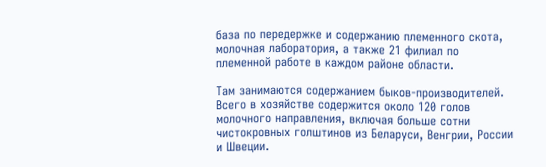база по передержке и содержанию племенного скота, молочная лаборатория, а также 21 филиал по племенной работе в каждом районе области.

Там занимаются содержанием быков-производителей. Всего в хозяйстве содержится около 120 голов молочного направления, включая больше сотни чистокровных голштинов из Беларуси, Венгрии, России и Швеции.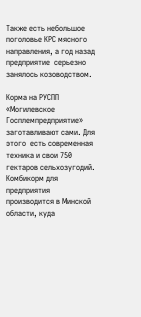Также есть небольшое поголовье КРС мясного направления, а год назад предприятие  серьезно занялось козоводством.

Корма на РУСПП «Могилевское Госплемпредприятие» заготавливают сами. Для этого  есть современная техника и свои 750 гектаров сельхозугодий. Комбикорм для предприятия производится в Минской области, куда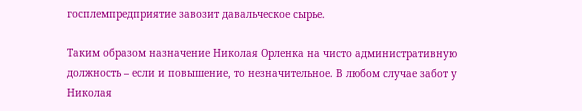госплемпредприятие завозит давальческое сырье.

Таким образом назначение Николая Орленка на чисто административную должность – если и повышение, то незначительное. В любом случае забот у Николая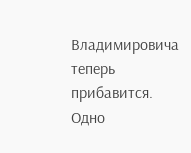Владимировича теперь прибавится. Одно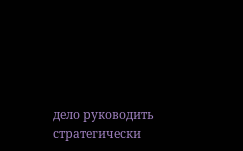дело руководить стратегически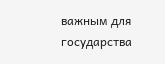важным для государства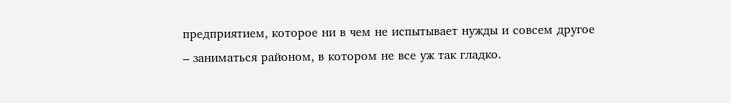предприятием, которое ни в чем не испытывает нужды и совсем другое – заниматься районом, в котором не все уж так гладко.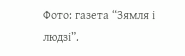Фото: газета “Зямля і людзі”.